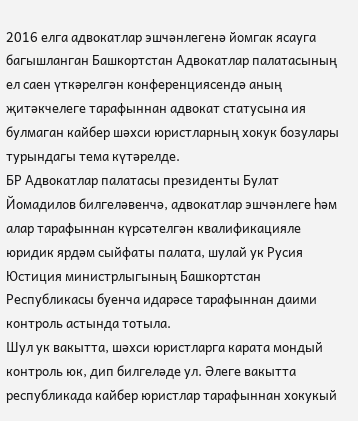2016 елга адвокатлар эшчәнлегенә йомгак ясауга багышланган Башкортстан Адвокатлар палатасының ел саен үткәрелгән конференциясендә аның җитәкчелеге тарафыннан адвокат статусына ия булмаган кайбер шәхси юристларның хокук бозулары турындагы тема күтәрелде.
БР Адвокатлар палатасы президенты Булат Йомадилов билгеләвенчә, адвокатлар эшчәнлеге һәм алар тарафыннан күрсәтелгән квалификацияле юридик ярдәм сыйфаты палата, шулай ук Русия Юстиция министрлыгының Башкортстан Республикасы буенча идарәсе тарафыннан даими контроль астында тотыла.
Шул ук вакытта, шәхси юристларга карата мондый контроль юк, дип билгеләде ул. Әлеге вакытта республикада кайбер юристлар тарафыннан хокукый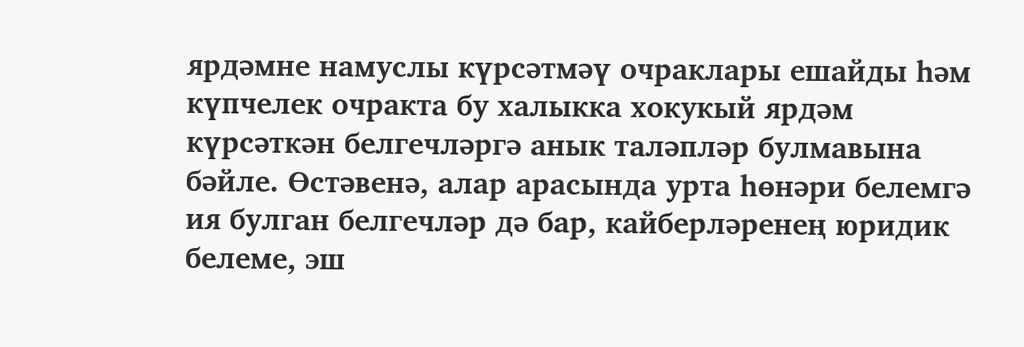ярдәмне намуслы күрсәтмәү очраклары ешайды һәм күпчелек очракта бу халыкка хокукый ярдәм күрсәткән белгечләргә анык таләпләр булмавына бәйле. Өстәвенә, алар арасында урта һөнәри белемгә ия булган белгечләр дә бар, кайберләренең юридик белеме, эш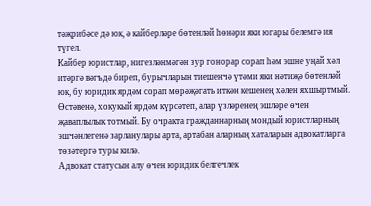тәҗрибәсе дә юк, ә кайберләре бөтенләй һөнәри яки югары белемгә ия түгел.
Кайбер юристлар, нигезләнмәгән зур гонорар сорап һәм эшне уңай хәл итәргә вәгъдә биреп, бурычларын тиешенчә үтәми яки нәтиҗә бөтенләй юк, бу юридик ярдәм сорап мөрәҗәгать иткән кешенең хәлен яхшыртмый. Өстәвенә, хокукый ярдәм күрсәтеп, алар үзләренең эшләре өчен җаваплылык тотмый. Бу очракта гражданнарның мондый юристларның эшчәнлегенә зарланулары арта, артабан аларның хаталарын адвокатларга төзәтергә туры килә.
Адвокат статусын алу өчен юридик белгечлек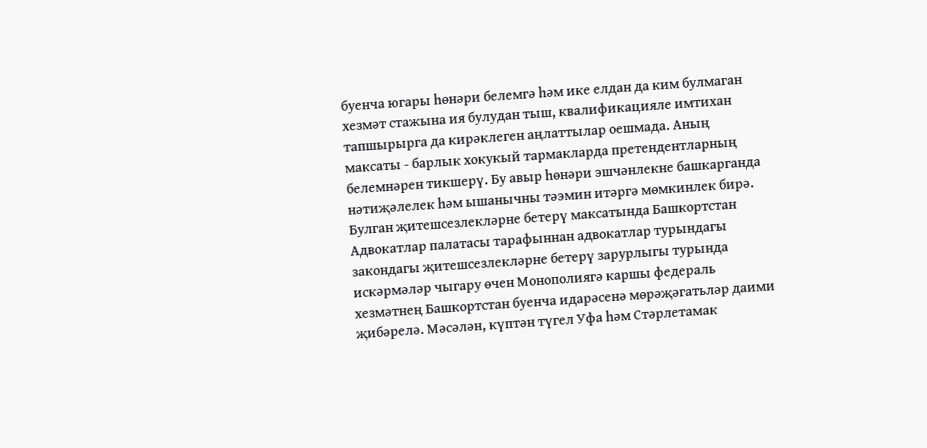буенча югары һөнәри белемгә һәм ике елдан да ким булмаган хезмәт стажына ия булудан тыш, квалификацияле имтихан тапшырырга да кирәклеген аңлаттылар оешмада. Аның максаты - барлык хокукый тармакларда претендентларның белемнәрен тикшерү. Бу авыр һөнәри эшчәнлекне башкарганда нәтиҗәлелек һәм ышанычны тәэмин итәргә мөмкинлек бирә.
Булган җитешсезлекләрне бетерү максатында Башкортстан Адвокатлар палатасы тарафыннан адвокатлар турындагы закондагы җитешсезлекләрне бетерү зарурлыгы турында искәрмәләр чыгару өчен Монополиягә каршы федераль хезмәтнең Башкортстан буенча идарәсенә мөрәҗәгатьләр даими җибәрелә. Мәсәлән, күптән түгел Уфа һәм Стәрлетамак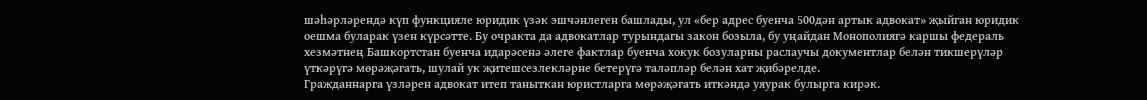шәһәрләрендә күп функцияле юридик үзәк эшчәнлеген башлады, ул «бер адрес буенча 500дән артык адвокат» җыйган юридик оешма буларак үзен күрсәтте. Бу очракта да адвокатлар турындагы закон бозыла, бу уңайдан Монополиягә каршы федераль хезмәтнең Башкортстан буенча идарәсенә әлеге фактлар буенча хокук бозуларны раслаучы документлар белән тикшерүләр үткәрүгә мөрәҗәгать, шулай ук җитешсезлекләрне бетерүгә таләпләр белән хат җибәрелде.
Гражданнарга үзләрен адвокат итеп таныткан юристларга мөрәҗәгать иткәндә уяурак булырга кирәк.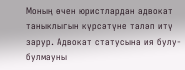Моның өчен юристлардан адвокат таныклыгын күрсәтүне таләп итү зарур. Адвокат статусына ия булу-булмауны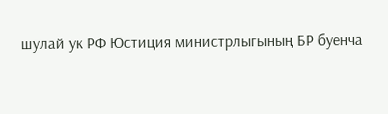шулай ук РФ Юстиция министрлыгының БР буенча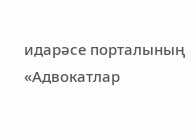идарәсе порталының «Адвокатлар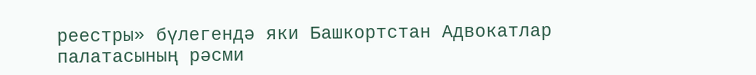реестры» бүлегендә яки Башкортстан Адвокатлар палатасының рәсми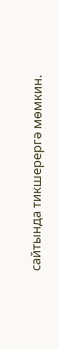сайтында тикшерергә мөмкин.